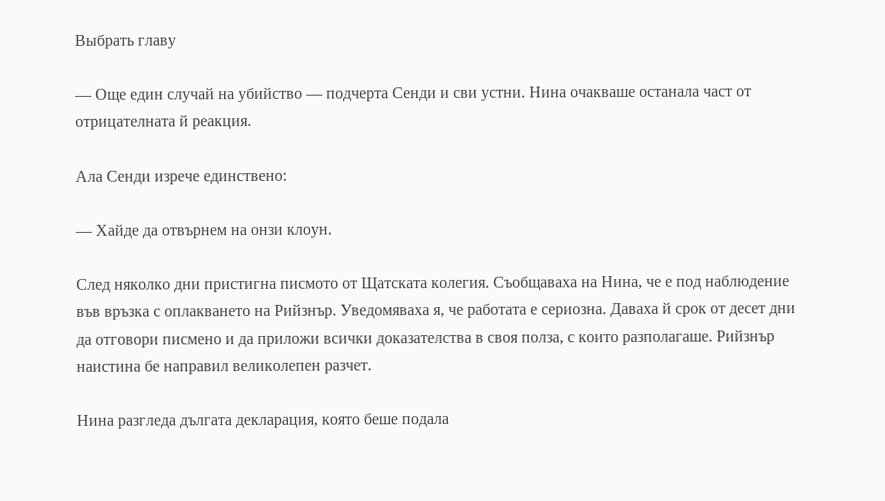Выбрать главу

— Още един случай на убийство — подчерта Сенди и сви устни. Нина очакваше останала част от отрицателната й реакция.

Ала Сенди изрече единствено:

— Хайде да отвърнем на онзи клоун.

След няколко дни пристигна писмото от Щатската колегия. Съобщаваха на Нина, че е под наблюдение във връзка с оплакването на Рийзнър. Уведомяваха я, че работата е сериозна. Даваха й срок от десет дни да отговори писмено и да приложи всички доказателства в своя полза, с които разполагаше. Рийзнър наистина бе направил великолепен разчет.

Нина разгледа дългата декларация, която беше подала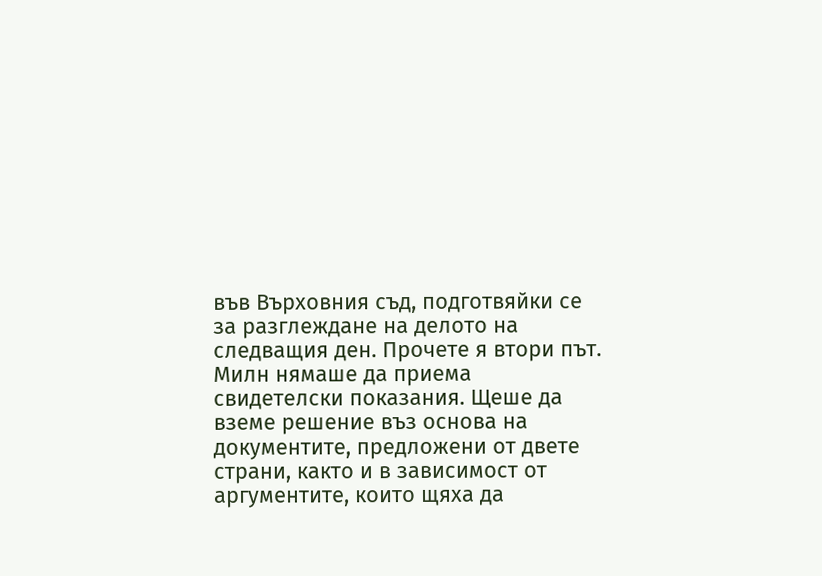във Върховния съд, подготвяйки се за разглеждане на делото на следващия ден. Прочете я втори път. Милн нямаше да приема свидетелски показания. Щеше да вземе решение въз основа на документите, предложени от двете страни, както и в зависимост от аргументите, които щяха да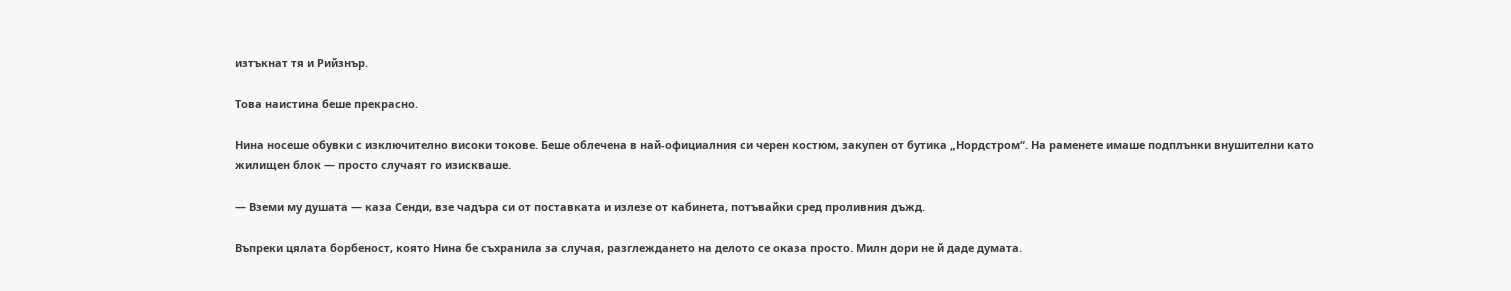изтъкнат тя и Рийзнър.

Това наистина беше прекрасно.

Нина носеше обувки с изключително високи токове. Беше облечена в най-официалния си черен костюм, закупен от бутика „Нордстром“. На раменете имаше подплънки внушителни като жилищен блок — просто случаят го изискваше.

— Вземи му душата — каза Сенди, взе чадъра си от поставката и излезе от кабинета, потъвайки сред проливния дъжд.

Въпреки цялата борбеност, която Нина бе съхранила за случая, разглеждането на делото се оказа просто. Милн дори не й даде думата.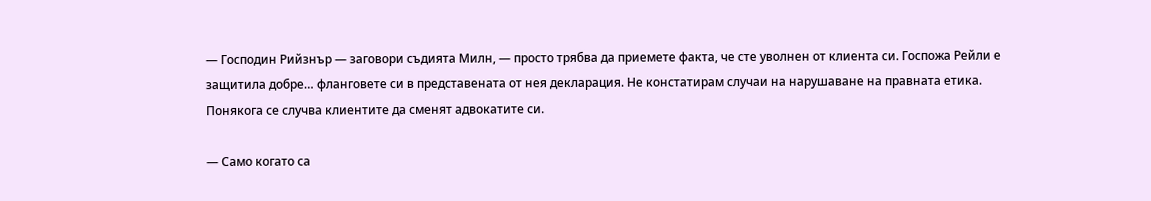— Господин Рийзнър — заговори съдията Милн, — просто трябва да приемете факта, че сте уволнен от клиента си. Госпожа Рейли е защитила добре… фланговете си в представената от нея декларация. Не констатирам случаи на нарушаване на правната етика. Понякога се случва клиентите да сменят адвокатите си.

— Само когато са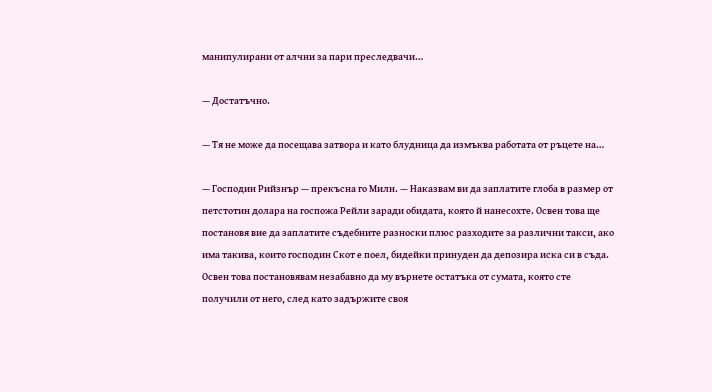манипулирани от алчни за пари преследвачи…

— Достатъчно.

— Тя не може да посещава затвора и като блудница да измъква работата от ръцете на…

— Господин Рийзнър — прекъсна го Милн. — Наказвам ви да заплатите глоба в размер от петстотин долара на госпожа Рейли заради обидата, която й нанесохте. Освен това ще постановя вие да заплатите съдебните разноски плюс разходите за различни такси, ако има такива, които господин Скот е поел, бидейки принуден да депозира иска си в съда. Освен това постановявам незабавно да му върнете остатъка от сумата, която сте получили от него, след като задържите своя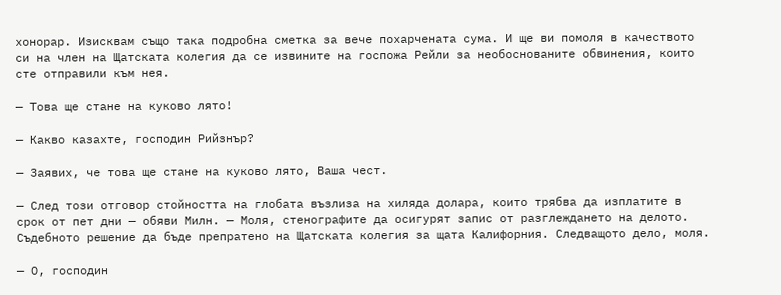хонорар. Изисквам също така подробна сметка за вече похарчената сума. И ще ви помоля в качеството си на член на Щатската колегия да се извините на госпожа Рейли за необоснованите обвинения, които сте отправили към нея.

— Това ще стане на куково лято!

— Какво казахте, господин Рийзнър?

— Заявих, че това ще стане на куково лято, Ваша чест.

— След този отговор стойността на глобата възлиза на хиляда долара, които трябва да изплатите в срок от пет дни — обяви Милн. — Моля, стенографите да осигурят запис от разглеждането на делото. Съдебното решение да бъде препратено на Щатската колегия за щата Калифорния. Следващото дело, моля.

— О, господин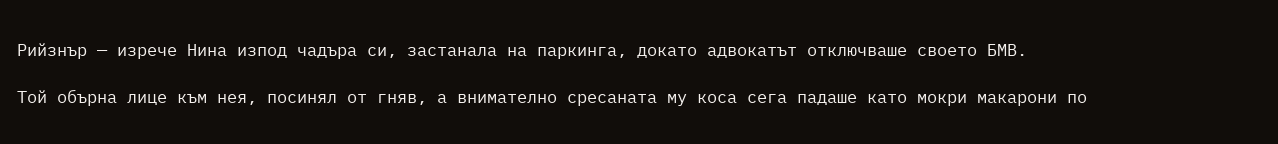Рийзнър — изрече Нина изпод чадъра си, застанала на паркинга, докато адвокатът отключваше своето БМВ.

Той обърна лице към нея, посинял от гняв, а внимателно сресаната му коса сега падаше като мокри макарони по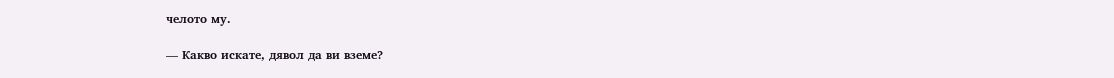челото му.

— Какво искате, дявол да ви вземе?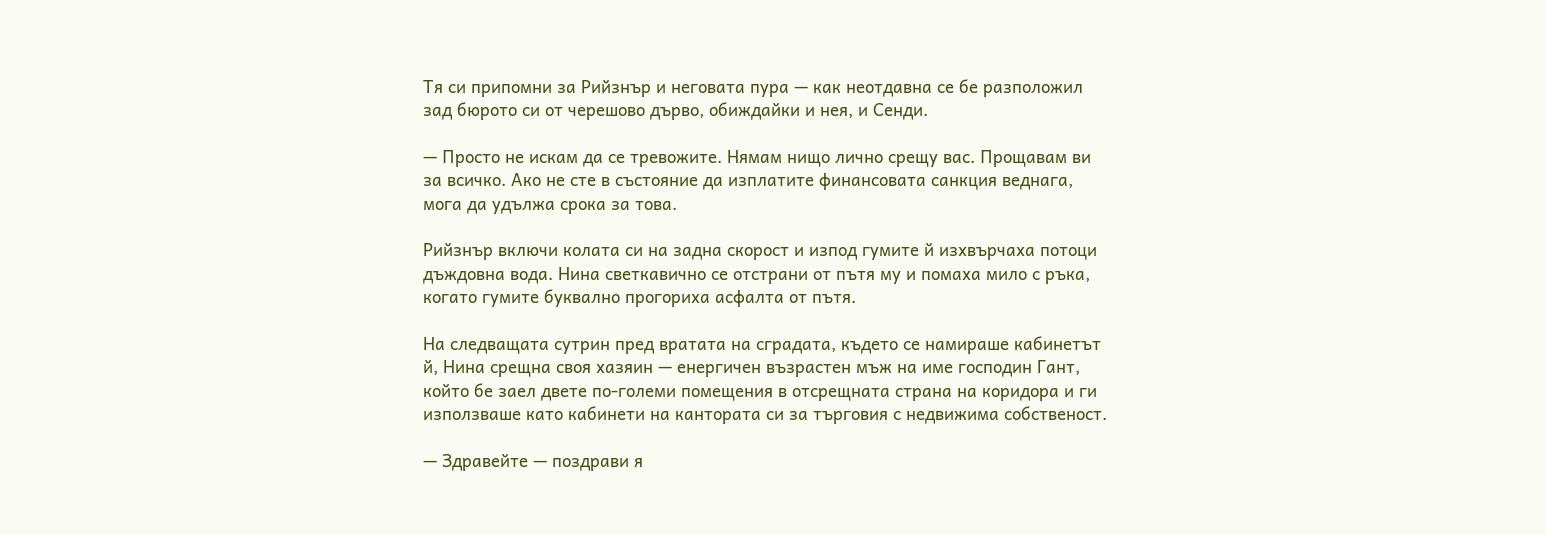Тя си припомни за Рийзнър и неговата пура — как неотдавна се бе разположил зад бюрото си от черешово дърво, обиждайки и нея, и Сенди.

— Просто не искам да се тревожите. Нямам нищо лично срещу вас. Прощавам ви за всичко. Ако не сте в състояние да изплатите финансовата санкция веднага, мога да удължа срока за това.

Рийзнър включи колата си на задна скорост и изпод гумите й изхвърчаха потоци дъждовна вода. Нина светкавично се отстрани от пътя му и помаха мило с ръка, когато гумите буквално прогориха асфалта от пътя.

На следващата сутрин пред вратата на сградата, където се намираше кабинетът й, Нина срещна своя хазяин — енергичен възрастен мъж на име господин Гант, който бе заел двете по-големи помещения в отсрещната страна на коридора и ги използваше като кабинети на кантората си за търговия с недвижима собственост.

— Здравейте — поздрави я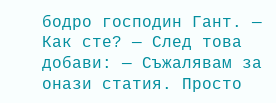бодро господин Гант. — Как сте? — След това добави: — Съжалявам за онази статия. Просто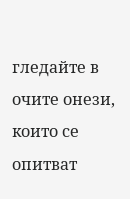гледайте в очите онези, които се опитват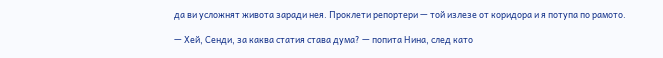да ви усложнят живота заради нея. Проклети репортери — той излезе от коридора и я потупа по рамото.

— Хей, Сенди, за каква статия става дума? — попита Нина, след като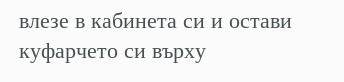влезе в кабинета си и остави куфарчето си върху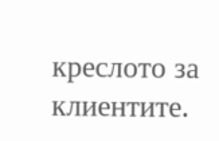креслото за клиентите.